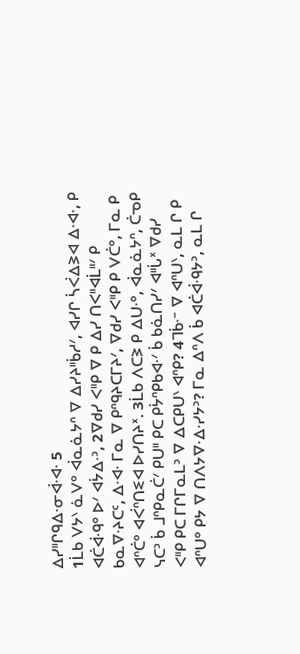ᐃᓯᐦᒋᑫᐃᐧᓂᐋᐧᐊᐧ 5
1ᒫᑲ ᐯᔭᐠ ᓈᐯᐤ ᐋᓇᓈᔭᐢ ᐁ ᐃᓯᔨᐦᑳᓱᐟ, ᐊᓯᒋ ᓵᐹᐃᕒᐊ ᐃᐧᐊᐧ, ᑭ ᐊᑖᐋᐧᑫᐤ ᐅᐟ ᐊᔮᐃᐧᐣ, 2ᐁᑯᓯ ᐸᐦᑭ ᐁ ᑭ ᐃᓯ ᑎᐸᐦᐊᒫᐦᐟ ᑭ ᑲᓇᐁᐧᔨᑕᒼ, ᐃᐧᐊᐧ ᒥᓇ ᐁ ᑭᐢᑫᔨᑕᒥᔨᐟ, ᐁᑯᓯ ᐸᐦᑭ ᑭ ᐯᑖᐤ, ᒥᓇ ᑭ ᐊᐢᑖᐤ ᐊᐹᐢᑎᓬᐊ ᐅᓯᑎᔨᕽ. 3ᒫᑲ ᐱᑕᕒ ᑭ ᐃᑌᐧᐤ, ᐋᓇᓈᔭᐢ, ᑖᓀᑭ ᓭᑕᐣ ᑳ ᒧᐢᑭᓇᑖᐟ ᑭᑌᐦ ᑭᑕ ᑭᔮᐢᑭᑲᐊᐧᐟ ᑳ ᑲᓈᑎᓯᐟ ᐊᐦᒑᕽ ᐁᑯᓯ ᐸᐦᑭ ᑭᑕ ᒥᒋᒥᓇᒪᐣ ᐁ ᐃᑕᑭᑌᐠ ᐊᐢᑭ? 4ᒣᑳᐧᐨ ᐁ ᐊᐢᑌᐠ, ᓇᒪ ᒋ ᑭ ᐊᐢᑌᐤ ᑭᔭ ᐁ ᑎᐱᔭᐁᐧᐃᐧᓯᔭᐣ? ᒥᓇ ᐃᐢᐱ ᑳ ᐊᑖᐋᐧᑫᔭᐣ, ᓇᒪ ᒋ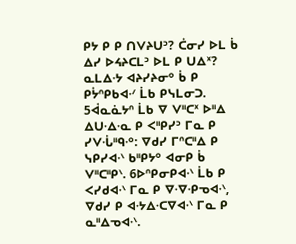ᑭᔭ ᑭ ᑭ ᑎᐯᔨᑌᐣ? ᑖᓂᓯ ᐅᒪ ᑳ ᐃᓯ ᐅᔦᔨᑕᒪᐣ ᐅᒪ ᑭ ᑌᐃᕽ? ᓇᒪᐃᐧᔭ ᐊᔨᓯᔨᓂᐤ ᑳ ᑭ ᑭᔮᐢᑭᑲᐊᐧᐟ ᒫᑲ ᑭᓭᒪᓂᑐ. 5ᐋᓇᓈᔭᐢ ᒫᑲ ᐁ ᐯᐦᑕᕽ ᐅᐦᐃ ᐃᑌᐧᐃᐧᓇ ᑭ ᐸᐦᑭᓯᐣ ᒥᓇ ᑭ ᓯᐯᐧᒑᐦᑫᐧᐤ: ᐁᑯᓯ ᒥᐢᑕᐦᐃ ᑭ ᓭᑭᓯᐊᐧᐠ ᑲᐦᑭᔭᐤ ᐊᓂᑭ ᑳ ᐯᐦᑕᐦᑭᐠ. 6ᐅᐢᑭᓂᑭᐊᐧᐠ ᒫᑲ ᑭ ᐸᓯᑯᐊᐧᐠ ᒥᓇ ᑭ ᐁᐧᐁᐧᑭᓀᐊᐧᐠ, ᐁᑯᓯ ᑭ ᐊᐧᔭᐃᐧᑕᐁᐊᐧᐠ ᒥᓇ ᑭ ᓇᐦᐃᓀᐊᐧᐠ.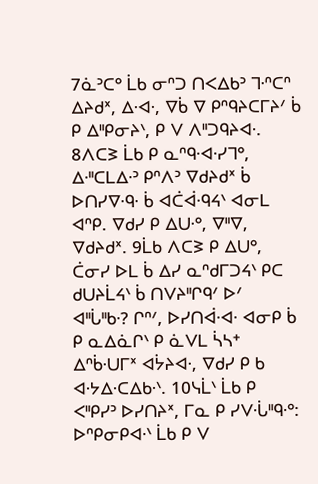7ᓈᐣᑕᐤ ᒫᑲ ᓂᐢᑐ ᑎᐸᐃᑲᐣ ᒣᐧᐢᑕᐢ ᐃᔨᑯᕽ, ᐃᐧᐊᐧ, ᐁᑳ ᐁ ᑭᐢᑫᔨᑕᒥᔨᐟ ᑳ ᑭ ᐃᐦᑭᓂᔨᐠ, ᑭ ᐯ ᐱᐦᑐᑫᔨᐊᐧ. 8ᐱᑕᕒ ᒫᑲ ᑭ ᓇᐢᑫᐧᐊᐧᓯᒣᐤ, ᐃᐧᐦᑕᒪᐃᐧᐣ ᑭᐢᐱᐣ ᐁᑯᔨᑯᕽ ᑳ ᐅᑎᓯᐁᐧᑫᐧ ᑳ ᐊᑖᐋᐧᑫᔦᐠ ᐊᓂᒪ ᐊᐢᑭ. ᐁᑯᓯ ᑭ ᐃᑌᐧᐤ, ᐁᐦᐁ, ᐁᑯᔨᑯᕽ. 9ᒫᑲ ᐱᑕᕒ ᑭ ᐃᑌᐤ, ᑖᓂᓯ ᐅᒪ ᑳ ᐃᓯ ᓇᐢᑯᒥᑐᔦᐠ ᑭᑕ ᑯᑌᔨᒫᔦᐠ ᑳ ᑎᐯᔨᐦᒋᑫᐟ ᐅᐟ ᐊᐦᒑᐦᑲᐧ? ᒋᐢᐟ, ᐅᓯᑎᐋᐧᐊᐧ ᐊᓂᑭ ᑳ ᑭ ᓇᐃᓈᒋᐠ ᑭ ᓈᐯᒪ ᓵᓴᐩ ᐃᐢᑳᐧᑌᒥᕽ ᐊᔮᔨᐊᐧ, ᐁᑯᓯ ᑭ ᑲ ᐊᐧᔭᐃᐧᑕᐃᑲᐧᐠ. 10ᓭᒫᐠ ᒫᑲ ᑭ ᐸᐦᑭᓯᐣ ᐅᓯᑎᔨᕽ, ᒥᓇ ᑭ ᓯᐯᐧᒑᐦᑫᐧᐤ: ᐅᐢᑭᓂᑭᐊᐧᐠ ᒫᑲ ᑭ ᐯ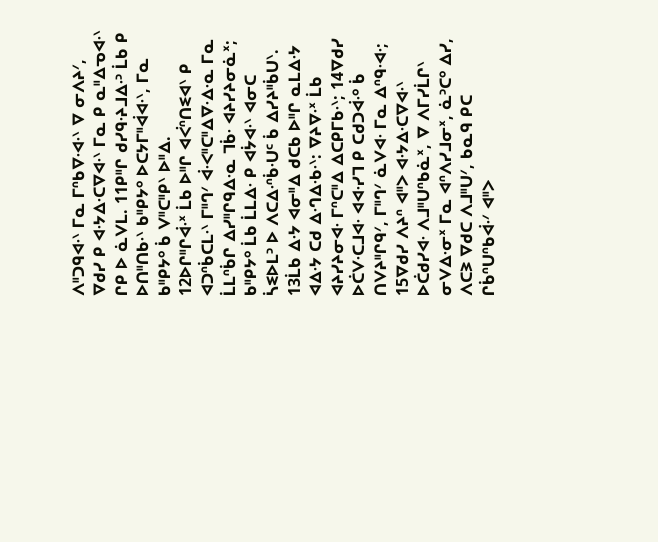ᐱᐦᑐᑫᐊᐧᐠ ᒥᓇ ᒥᐢᑲᐁᐧᐊᐧᐠ ᐁ ᓂᐱᔨᐟ, ᐁᑯᓯ ᑭ ᐊᐧᔭᐃᐧᑕᐁᐊᐧᐠ ᒥᓇ ᑭ ᓇᐦᐃᓀᐊᐧᐠ ᒋᑭ ᐅ ᓈᐯᒪ. 11ᑭᐦᒋ ᑯᓯᑫᐧᔨᒧᐃᐧᐣ ᒫᑲ ᑭ ᐅᑎᐦᑎᑲᐧᐠ ᑲᐦᑭᔭᐤ ᐅᑕᔭᒥᐦᐋᐊᐧᐠ, ᒥᓇ ᑲᐦᑭᔭᐤ ᑳ ᐯᐦᑕᐦᑭᐠ ᐅᐦᐃ.
12ᐅᒋᐦᒋᐋᐧᕽ ᒫᑲ ᐅᐦᒋ ᐊᐹᐢᑎᓬᐊᐠ ᑭ ᐊᑐᐢᑳᑕᒪᐧᐠ ᒥᐦᒉᐟ ᐋᐧᐸᐦᑕᐦᐃᐁᐧᐃᐧᓇ ᒥᓇ ᒫᒪᐢᑳᒋ ᐃᓯᐦᒋᑫᐃᐧᓇ ᒣᑳᐧ ᐊᔨᓯᔨᓂᓈᕽ; ᑲᐦᑭᔭᐤ ᒫᑲ ᒫᒪᐃᐧ ᑭ ᐊᔮᐊᐧᐠ ᐊᓂᑕ ᓵᓬᐅᒪᐣ ᐅ ᐱᑕᐃᐧᐢᑳᐧᑌᒼ ᑳ ᐃᓯᔨᐦᑳᑌᐠ. 13ᒫᑲ ᐃᐧᔭ ᐊᓂᐦᐃ ᑯᑕᑲ ᐅᐦᒋ ᓇᒪᐃᐧᔭ ᐊᐃᐧᔭ ᑕᑯ ᐃᐧᒉᐃᐧᑲᐧᐠ: ᐁᔨᐁᐧᕽ ᒫᑲ ᐊᔨᓯᔨᓂᐊᐧ ᒥᐢᑕᐦᐃ ᐃᑕᑭᒥᑲᐧᐠ; 14ᐁᑯᓯ ᐅᑖᐯᐧᑕᒧᐊᐧ ᐊᐊᐧᓯᒣ ᑭ ᑕᑯᑐᐋᐧᐤ ᑳ ᑎᐯᔨᐦᒋᑫᐟ, ᒥᐦᒉᐟ ᓈᐯᐊᐧ ᒥᓇ ᐃᐢᑫᐧᐊᐧ; 15ᐁᑯᓯ ᐱᔨᐢ ᐊᐦᐳ ᐊᐧᔭᐃᐧᑕᐁᐊᐧᐠ ᐅᑖᑯᓯᐊᐧ ᐱᒧᐦᑌᐢᑲᓈᕽ, ᐁ ᐱᒥᓯᒫᒋᐠ ᓂᐯᐃᐧᓂᕽ ᒥᓇ ᐊᐢᐱᓯᒧᓂᕽ, ᓈᐣᑕᐤ ᐃᓯ, ᐱᑕᕒ ᐁᑯᑕ ᐱᒧᐦᑌᐟ, ᑲᓇᑫ ᑭᑕ ᒋᑳᐢᑌᐢᑲᐋᐧᐟ ᐊᐦᐳ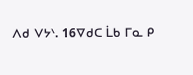ᐱᑯ ᐯᔭᐠ. 16ᐁᑯᑕ ᒫᑲ ᒥᓇ ᑭ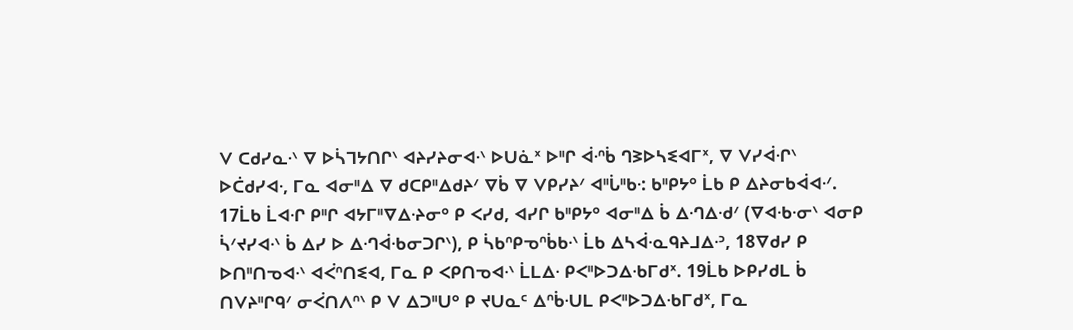ᐯ ᑕᑯᓯᓇᐧᐠ ᐁ ᐅᓵᒣᔭᑎᒋᐠ ᐊᔨᓯᔨᓂᐊᐧᐠ ᐅᑌᓈᕽ ᐅᐦᒋ ᐋᐧᐢᑳ ᒉᕒᐅᓴᓬᐊᒥᕽ, ᐁ ᐯᓯᐋᐧᒋᐠ ᐅᑖᑯᓯᐊᐧ, ᒥᓇ ᐊᓂᐦᐃ ᐁ ᑯᑕᑭᐦᐃᑯᔨᐟ ᐁᑳ ᐁ ᐯᑭᓯᔨᐟ ᐊᐦᒑᐦᑲᐧ: ᑲᐦᑭᔭᐤ ᒫᑲ ᑭ ᐃᔨᓂᑲᐋᐊᐧᐟ.
17ᒫᑲ ᒫᐊᐧᒋ ᑭᐦᒋ ᐊᔭᒥᐦᐁᐃᐧᔨᓂᐤ ᑭ ᐸᓯᑯ, ᐊᓯᒋ ᑲᐦᑭᔭᐤ ᐊᓂᐦᐃ ᑳ ᐃᐧᒉᐃᐧᑯᐟ (ᐁᐊᐧᑲᐧᓂᐠ ᐊᓂᑭ ᓵᐟᔪᓯᐊᐧᐠ ᑳ ᐃᓯ ᐅ ᐃᐧᒉᐋᐧᑲᓂᑐᒋᐠ), ᑭ ᓵᑲᐢᑭᓀᐢᑳᑲᐧᐠ ᒫᑲ ᐃᓴᐋᐧᓇᑫᔨᒧᐃᐧᐣ, 18ᐁᑯᓯ ᑭ ᐅᑎᐦᑎᓀᐊᐧᐠ ᐊᐹᐢᑎᓬᐊ, ᒥᓇ ᑭ ᐸᑭᑎᓀᐊᐧᐠ ᒫᒪᐃᐧ ᑭᐸᐦᐅᑐᐃᐧᑲᒥᑯᕽ. 19ᒫᑲ ᐅᑭᓯᑯᒪ ᑳ ᑎᐯᔨᐦᒋᑫᐟ ᓂᐹᑎᐱᐢᐠ ᑭ ᐯ ᐃᑐᐦᑌᐤ ᑭ ᔪᑌᓇᒼ ᐃᐢᑳᐧᑌᒪ ᑭᐸᐦᐅᑐᐃᐧᑲᒥᑯᕽ, ᒥᓇ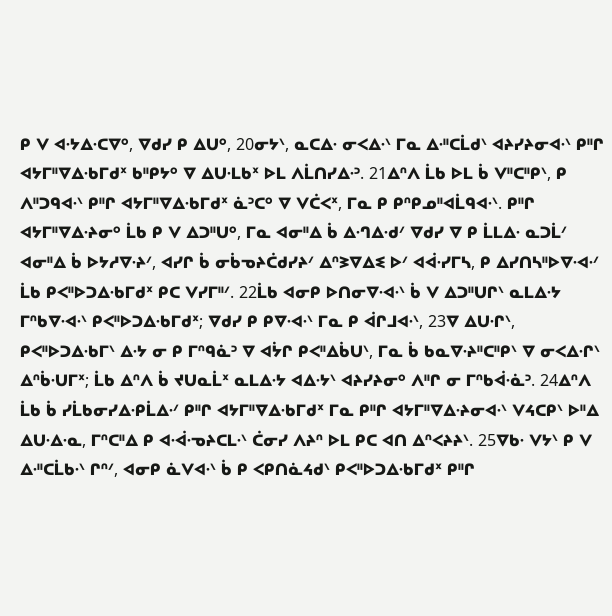ᑭ ᐯ ᐊᐧᔭᐃᐧᑕᐁᐤ, ᐁᑯᓯ ᑭ ᐃᑌᐤ, 20ᓂᔭᐠ, ᓇᑕᐃᐧ ᓂᐸᐃᐧᐠ ᒥᓇ ᐃᐧᐦᑕᒫᑯᐠ ᐊᔨᓯᔨᓂᐊᐧᐠ ᑭᐦᒋ ᐊᔭᒥᐦᐁᐃᐧᑲᒥᑯᕽ ᑲᐦᑭᔭᐤ ᐁ ᐃᑌᐧᒪᑲᕽ ᐅᒪ ᐱᒫᑎᓯᐃᐧᐣ. 21ᐃᐢᐱ ᒫᑲ ᐅᒪ ᑳ ᐯᐦᑕᐦᑭᐠ, ᑭ ᐱᐦᑐᑫᐊᐧᐠ ᑭᐦᒋ ᐊᔭᒥᐦᐁᐃᐧᑲᒥᑯᕽ ᓈᐣᑕᐤ ᐁ ᐯᑖᐸᕽ, ᒥᓇ ᑭ ᑭᐢᑭᓄᐦᐊᒫᑫᐊᐧᐠ. ᑭᐦᒋ ᐊᔭᒥᐦᐁᐃᐧᔨᓂᐤ ᒫᑲ ᑭ ᐯ ᐃᑐᐦᑌᐤ, ᒥᓇ ᐊᓂᐦᐃ ᑳ ᐃᐧᒉᐃᐧᑯᐟ ᐁᑯᓯ ᐁ ᑭ ᒫᒪᐃᐧ ᓇᑐᒫᐟ ᐊᓂᐦᐃ ᑳ ᐅᔭᓱᐁᐧᔨᐟ, ᐊᓯᒋ ᑳ ᓂᑳᓀᔨᑖᑯᓯᔨᐟ ᐃᐢᕒᐁᐃᓬ ᐅᐟ ᐊᐋᐧᓯᒥᓴ, ᑭ ᐃᓯᑎᓴᐦᐅᐁᐧᐊᐧᐟ ᒫᑲ ᑭᐸᐦᐅᑐᐃᐧᑲᒥᑯᕽ ᑭᑕ ᐯᓯᒥᐦᐟ. 22ᒫᑲ ᐊᓂᑭ ᐅᑎᓂᐁᐧᐊᐧᐠ ᑳ ᐯ ᐃᑐᐦᑌᒋᐠ ᓇᒪᐃᐧᔭ ᒥᐢᑲᐁᐧᐊᐧᐠ ᑭᐸᐦᐅᑐᐃᐧᑲᒥᑯᕽ; ᐁᑯᓯ ᑭ ᑭᐁᐧᐊᐧᐠ ᒥᓇ ᑭ ᐋᒋᒧᐊᐧᐠ, 23ᐁ ᐃᑌᐧᒋᐠ, ᑭᐸᐦᐅᑐᐃᐧᑲᒥᐠ ᐃᐧᔭ ᓂ ᑭ ᒥᐢᑫᓈᐣ ᐁ ᐊᔮᒋ ᑭᐸᐦᐃᑳᑌᐠ, ᒥᓇ ᑳ ᑲᓇᐁᐧᔨᐦᑕᐦᑭᐠ ᐁ ᓂᐸᐃᐧᒋᐠ ᐃᐢᑳᐧᑌᒥᕽ; ᒫᑲ ᐃᐢᐱ ᑳ ᔪᑌᓇᒫᕽ ᓇᒪᐃᐧᔭ ᐊᐃᐧᔭᐠ ᐊᔨᓯᔨᓂᐤ ᐱᐦᒋ ᓂ ᒥᐢᑲᐋᐧᓈᐣ. 24ᐃᐢᐱ ᒫᑲ ᑳ ᓯᒫᑲᓂᓯᐃᐧᑭᒫᐃᐧᐟ ᑭᐦᒋ ᐊᔭᒥᐦᐁᐃᐧᑲᒥᑯᕽ ᒥᓇ ᑭᐦᒋ ᐊᔭᒥᐦᐁᐃᐧᔨᓂᐊᐧᐠ ᐯᔦᑕᑭᐠ ᐅᐦᐃ ᐃᑌᐧᐃᐧᓇ, ᒥᐢᑕᐦᐃ ᑭ ᐊᐧᐋᐧᓀᔨᑕᒪᐧᐠ ᑖᓂᓯ ᐱᔨᐢ ᐅᒪ ᑭᑕ ᐊᑎ ᐃᐢᐸᔨᔨᐠ. 25ᐁᑲᐧ ᐯᔭᐠ ᑭ ᐯ ᐃᐧᐦᑕᒫᑲᐧᐠ ᒋᐢᐟ, ᐊᓂᑭ ᓈᐯᐊᐧᐠ ᑳ ᑭ ᐸᑭᑎᓈᔦᑯᐠ ᑭᐸᐦᐅᑐᐃᐧᑲᒥᑯᕽ ᑭᐦᒋ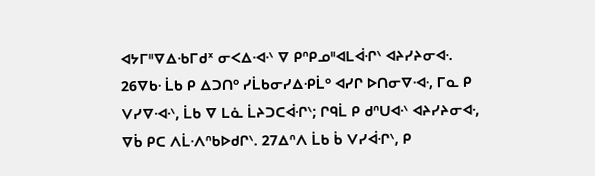ᐊᔭᒥᐦᐁᐃᐧᑲᒥᑯᕽ ᓂᐸᐃᐧᐊᐧᐠ ᐁ ᑭᐢᑭᓄᐦᐊᒪᐋᐧᒋᐠ ᐊᔨᓯᔨᓂᐊᐧ. 26ᐁᑲᐧ ᒫᑲ ᑭ ᐃᑐᑎᐤ ᓯᒫᑲᓂᓯᐃᐧᑭᒫᐤ ᐊᓯᒋ ᐅᑎᓂᐁᐧᐊᐧ, ᒥᓇ ᑭ ᐯᓯᐁᐧᐊᐧᐠ, ᒫᑲ ᐁ ᒪᓈ ᒫᔨᑐᑕᐋᐧᒋᐠ; ᒋᑫᒫ ᑭ ᑯᐢᑌᐊᐧᐠ ᐊᔨᓯᔨᓂᐊᐧ, ᐁᑳ ᑭᑕ ᐱᒫᐧᐱᐢᑲᐅᑯᒋᐠ. 27ᐃᐢᐱ ᒫᑲ ᑳ ᐯᓯᐋᐧᒋᐠ, ᑭ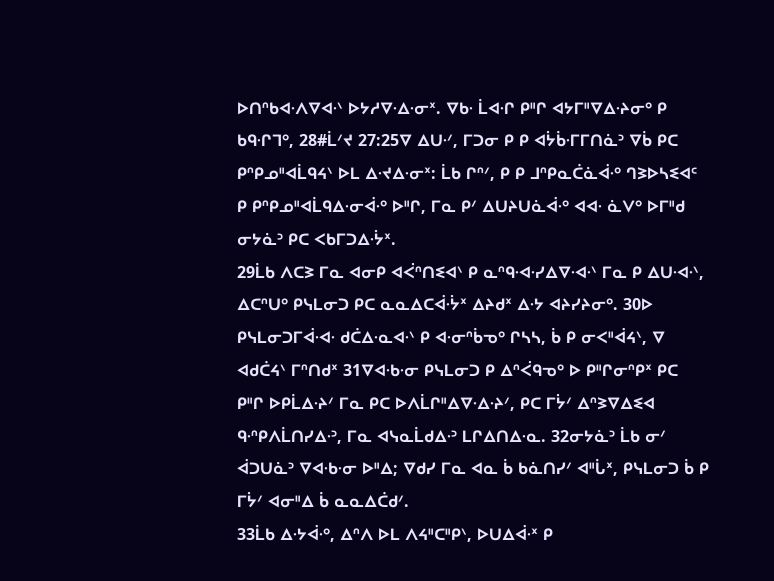ᐅᑎᐢᑲᐊᐧᐱᐁᐊᐧᐠ ᐅᔭᓱᐁᐧᐃᐧᓂᕽ. ᐁᑲᐧ ᒫᐊᐧᒋ ᑭᐦᒋ ᐊᔭᒥᐦᐁᐃᐧᔨᓂᐤ ᑭ ᑲᑫᐧᒋᒣᐤ, 28#ᒫᐟᔪ 27:25ᐁ ᐃᑌᐧᐟ, ᒥᑐᓂ ᑭ ᑭ ᐊᔮᑳᐧᒥᒥᑎᓈᐣ ᐁᑳ ᑭᑕ ᑭᐢᑭᓄᐦᐊᒫᑫᔦᐠ ᐅᒪ ᐃᐧᔪᐃᐧᓂᕽ: ᒫᑲ ᒋᐢᐟ, ᑭ ᑭ ᒧᐢᑭᓇᑖᓈᐋᐧᐤ ᒉᕒᐅᓴᓬᐊᒼ ᑭ ᑭᐢᑭᓄᐦᐊᒫᑫᐃᐧᓂᐋᐧᐤ ᐅᐦᒋ, ᒥᓇ ᑭᐟ ᐃᑌᔨᑌᓈᐋᐧᐤ ᐊᐊᐧ ᓈᐯᐤ ᐅᒥᐦᑯ ᓂᔭᓈᐣ ᑭᑕ ᐸᑲᒥᑐᐃᐧᔮᕽ.
29ᒫᑲ ᐱᑕᕒ ᒥᓇ ᐊᓂᑭ ᐊᐹᐢᑎᓬᐊᐠ ᑭ ᓇᐢᑫᐧᐊᐧᓯᐃᐁᐧᐊᐧᐠ ᒥᓇ ᑭ ᐃᑌᐧᐊᐧᐠ, ᐃᑕᐢᑌᐤ ᑭᓭᒪᓂᑐ ᑭᑕ ᓇᓇᐃᑕᐋᐧᔮᕽ ᐃᔨᑯᕽ ᐃᐧᔭ ᐊᔨᓯᔨᓂᐤ. 30ᐅ ᑭᓭᒪᓂᑐᒥᐋᐧᐊᐧ ᑯᑖᐃᐧᓇᐊᐧᐠ ᑭ ᐊᐧᓂᐢᑳᓀᐤ ᒋᓴᓴ, ᑳ ᑭ ᓂᐸᐦᐋᔦᐠ, ᐁ ᐊᑯᑖᔦᐠ ᒥᐢᑎᑯᕽ 31ᐁᐊᐧᑲᐧᓂ ᑭᓭᒪᓂᑐ ᑭ ᐃᐢᐹᑫᓀᐤ ᐅ ᑭᐦᒋᓂᐢᑭᕽ ᑭᑕ ᑭᐦᒋ ᐅᑭᒫᐃᐧᔨᐟ ᒥᓇ ᑭᑕ ᐅᐱᒫᒋᐦᐃᐁᐧᐃᐧᔨᐟ, ᑭᑕ ᒥᔮᐟ ᐃᐢᕒᐁᐃᓬᐊ ᑫᐧᐢᑭᐱᒫᑎᓯᐃᐧᐣ, ᒥᓇ ᐊᓭᓇᒫᑯᐃᐧᐣ ᒪᒋᐃᑎᐃᐧᓇ. 32ᓂᔭᓈᐣ ᒫᑲ ᓂᐟ ᐋᑐᑌᓈᐣ ᐁᐊᐧᑲᐧᓂ ᐅᐦᐃ; ᐁᑯᓯ ᒥᓇ ᐊᓇ ᑳ ᑲᓈᑎᓯᐟ ᐊᐦᒑᕽ, ᑭᓭᒪᓂᑐ ᑳ ᑭ ᒥᔮᐟ ᐊᓂᐦᐃ ᑳ ᓇᓇᐃᑖᑯᐟ.
33ᒫᑲ ᐃᐧᔭᐋᐧᐤ, ᐃᐢᐱ ᐅᒪ ᐱᔦᐦᑕᐦᑭᐠ, ᐅᑌᐃᐋᐧᕽ ᑭ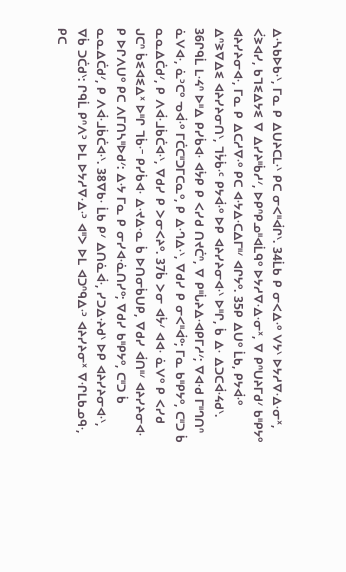ᐃᐧᓴᑲᐅᑲᐧᐠ, ᒥᓇ ᑭ ᐃᑌᔨᑕᒪᐧᐠ ᑭᑕ ᓂᐸᐦᐋᒋᐠ. 34ᒫᑲ ᑭ ᓂᐸᐃᐧᐤ ᐯᔭᐠ ᐅᔭᓱᐁᐧᐃᐧᓂᕽ, ᐹᕒᐊᓯ, ᑲᒣᓬᐃᔭᓬ ᐁ ᐃᓯᔨᐦᑳᓱᐟ, ᐅᑭᐢᑭᓄᐦᐊᒫᑫᐤ ᐅᔭᓱᐁᐧᐃᐧᓂᕽ, ᐁ ᑭᐢᑌᔨᒥᑯᐟ ᑲᐦᑭᔭᐤ ᐊᔨᓯᔨᓂᐊᐧ, ᒥᓇ ᑭ ᐃᑕᓱᐁᐧᐤ ᑭᑕ ᐊᐧᔭᐃᐧᑕᐃᒥᐦᐟ ᐊᒋᔭᐤ. 35ᑭ ᐃᑌᐤ ᒫᑲ, ᑭᔭᐋᐧᐤ ᐃᐢᕒᐁᐃᓬ ᐊᔨᓯᔨᓂᑎᐠ, ᒣᔮᑳᐧᒼ ᑭᔭᐋᐧᐤ ᐅᑭ ᐊᔨᓯᔨᓂᐊᐧᐠ ᐅᐦᒋ, ᑳ ᐃᐧ ᐃᑐᑕᐋᐧᔦᑯᐠ. 36ᒋᑫᒫ ᒪᐧᔦᐢ ᐅᐦᐃ ᑭᓯᑳᐊᐧ ᐊᔮᑭ ᑭ ᐸᓯᑯ ᑎᔪᑖᐢ, ᐁ ᑭᐦᒑᔨᐃᐧᐊᑭᒥᓱᐟ; ᐁᐊᐧᑯ ᒥᐦᒉᑎᐢ ᓈᐯᐊᐧ, ᓈᐣᑕᐤ ᓀᐋᐧᐤ ᒥᑖᑕᐦᑐᒥᑕᓇᐤ, ᑭ ᐃᐧᒉᐃᐧᐠ, ᐁᑯᓯ ᑭ ᓂᐸᐦᐋᐤ; ᒥᓇ ᑲᐦᑭᔭᐤ, ᑕᐦᑐ ᑳ ᓇᓇᐃᑖᑯᐟ, ᑭ ᐱᐋᐧᒧᑳᑖᐊᐧᐠ, ᐁᑯᓯ ᑭ ᐳᓂᐸᔨᐤ. 37ᑳ ᐳᓂ ᐊᔮᐟ ᐊᐊᐧ ᓈᐯᐤ ᑭ ᐸᓯᑯ ᒍᑕᐢ ᑳᓬᐊᓬᐃᕽ ᐅᐦᒋ ᒣᑳᐧᐨ ᑭᓯᑳᐊᐧ ᐃᐧᔪᐃᐧᓇ ᑳ ᐅᑎᓂᑳᑌᑭ, ᐁᑯᓯ ᐋᑎᐦᐟ ᐊᔨᓯᔨᓂᐊᐧ ᑭ ᐅᒋᐱᑌᐤ ᑭᑕ ᐱᒥᑎᓴᐦᐅᑯᐟ: ᐃᐧᔭ ᒥᓇ ᑭ ᓂᓯᐊᐧᓈᑎᓯᐤ; ᐁᑯᓯ ᑲᐦᑭᔭᐤ, ᑕᐦᑐ ᑳ ᓇᓇᐃᑖᑯᐟ, ᑭ ᐱᐋᐧᒧᑳᑖᐊᐧᐠ. 38ᐁᑲᐧ ᒫᑲ ᑭᐟ ᐃᑎᓈᐋᐧ, ᓯᑐᐃᐧᔨᑯᐠ ᐅᑭ ᐊᔨᓯᔨᓂᐊᐧᐠ, ᐁᑳ ᑐᑖᑯᐠ: ᒋᑫᒫ ᑭᐢᐱᐣ ᐅᒪ ᐅᔭᓱᐁᐧᐃᐧᐣ ᐊᐦᐳ ᐅᒪ ᐊᑐᐢᑫᐃᐧᐣ ᐊᔨᓯᔨᓂᕽ ᐁᐧᒋᒪᑲᓄᑫᐧ, ᑭᑕ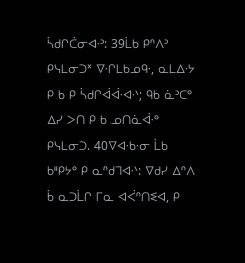ᓵᑯᒋᑖᓂᐊᐧᐣ: 39ᒫᑲ ᑭᐢᐱᐣ ᑭᓭᒪᓂᑐᕽ ᐁᐧᒋᒪᑲᓄᑫᐧ, ᓇᒪᐃᐧᔭ ᑭ ᑲ ᑭ ᓵᑯᒋᐋᐋᐧᐊᐧᐠ; ᑫᑲ ᓈᐣᑕᐤ ᐃᓯ ᐳᑎ ᑭ ᑲ ᓄᑎᓈᐋᐧᐤ ᑭᓭᒪᓂᑐ. 40ᐁᐊᐧᑲᐧᓂ ᒫᑲ ᑲᐦᑭᔭᐤ ᑭ ᓇᐢᑯᒣᐊᐧᐠ: ᐁᑯᓯ ᐃᐢᐱ ᑳ ᓇᑐᒫᒋ ᒥᓇ ᐊᐹᐢᑎᓬᐊ, ᑭ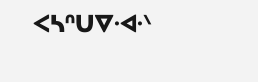ᐸᓴᐢᑌᐁᐧᐊᐧᐠ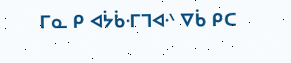ᒥᓇ ᑭ ᐊᔮᑳᐧᒥᒣᐊᐧᐠ ᐁᑳ ᑭᑕ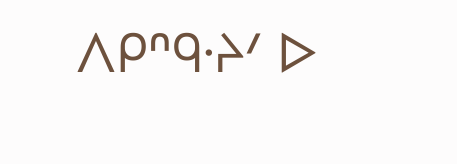ᐱᑭᐢᑫᐧᔨᐟ ᐅ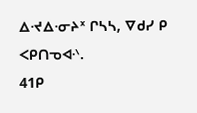ᐃᐧᔪᐃᐧᓂᔨᕽ ᒋᓴᓴ, ᐁᑯᓯ ᑭ ᐸᑭᑎᓀᐊᐧᐠ.
41ᑭ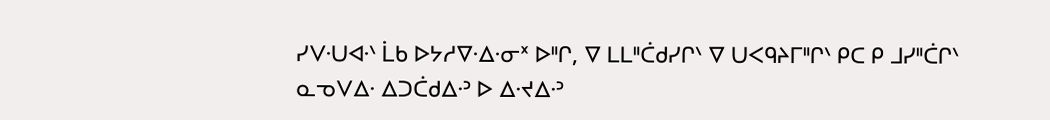ᓯᐯᐧᑌᐊᐧᐠ ᒫᑲ ᐅᔭᓱᐁᐧᐃᐧᓂᕽ ᐅᐦᒋ, ᐁ ᒪᒪᐦᑖᑯᓯᒋᐠ ᐁ ᑌᐸᑫᔨᒥᐦᒋᐠ ᑭᑕ ᑭ ᒧᓯᐦᑖᒋᐠ ᓇᓀᐯᐃᐧ ᐃᑐᑖᑯᐃᐧᐣ ᐅ ᐃᐧᔪᐃᐧᐣ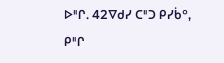ᐅᐦᒋ. 42ᐁᑯᓯ ᑕᐦᑐ ᑭᓯᑳᐤ, ᑭᐦᒋ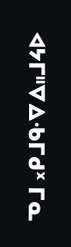ᐊᔭᒥᐦᐁᐃᐧᑲᒥᑯᕽ ᒥᓇ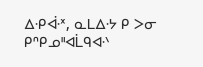ᐃᐧᑭᐋᐧᕽ, ᓇᒪᐃᐧᔭ ᑭ ᐳᓂ ᑭᐢᑭᓄᐦᐊᒫᑫᐊᐧᐠ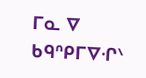ᒥᓇ ᐁ ᑲᑫᐢᑭᒥᐁᐧᒋᐠ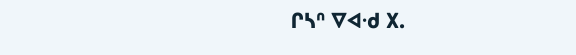ᒋᓴᐢ ᐁᐊᐧᑯ ᙭.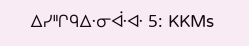ᐃᓯᐦᒋᑫᐃᐧᓂᐋᐧᐊᐧ 5: KKMs